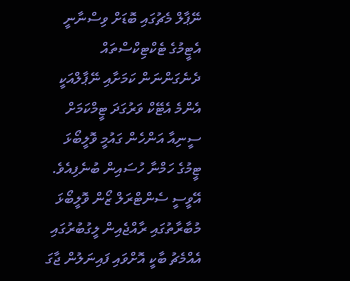ނޭޕާލް މެޗުގައި ބޮޑަށް ވިސްނާނީ އެޓީމުގެ ޓެކްޓިކްސްތައް ދެނެގަންނަން ކަމަށާއި ނޭޕާލްއަކީ އެންމެ އެޓޭކް ވަރުގަދަ ޓީމްކަމަށް ސީނިއާ އަންހެން ގައުމީ ވޮލީބޯޅަ ޓީމުގެ ހަމްނާ ހުސައިން ބުނެފިއެވެ.
އޭވީސީ ސެންޓްރަލް ޒޯން ވޮލީބޯޅަ މުބާރާތުގައި ރާއްޖެއިން ލީގުބުރުގައި އެއްމެޗު ބާކީ އޮށްވައި ފައިނަލުން ޖާގަ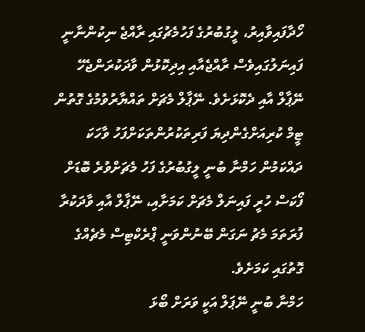ހޯދާފައިވާއިރު، ލީގުބުރުގެ ފަހުމެޗުގައި ރާއްޖެ ނިކުންނާނީ ފައިނަލުގައިވެސް ރާއްޖެއާއި އިދިކޮޅުން ވާދަކުރަންޖެހޭ ނޭޕާލް އާއި ދެކޮޅަށެވެ. ނޭޕާލް މެޗަށް ތައްޔާރުވުމުގެ ގޮތުން ޓީމް ކުރިއަށްގެންދިޔަ ފަރިތަކުރުންތަކަށްފަހު ވާހަކަ ދައްކަމުން ހަމްނާ ބުނީ ލީގުބުރުގެ ފަހު މެޗަށްވުރެ ބޮޑަށް ފޯކަސް ހުރީ ފައިނަލް މެޗަށް ކަމަށާއި، ނޭޕާލް އާއި ވާދަކުރާ ފުރަތަމަ މެޗު ނަގަން ބޭނުންވަނީ ޕްރެކްޓިސް މެޗެއްގެ ގޮތުގައި ކަމަށެވެ.
ހަމްނާ ބުނީ ނޭޕަލް އަކީ ވަރަށް ބޯޅަ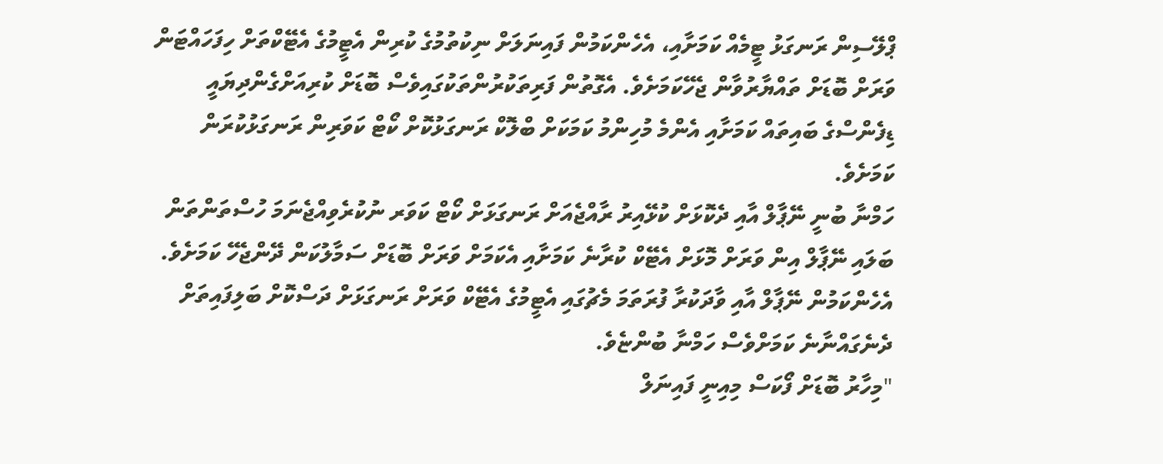ޕްލޭސިން ރަނގަޅު ޓީމެއް ކަމަށާއި، އެހެންކަމުން ފައިނަލަށް ނިކުތުމުގެ ކުރިން އެޓީމުގެ އެޓޭކްތަށް ހިފަހައްޓަން ވަރަށް ބޮޑަށް ތައްޔާރުވާން ޖެހޭކަމަށެވެ. އެގޮތުން ފަރިތަކުރުންތަކުގައިވެސް ބޮޑަށް ކުރިއަށްގެންދިޔައީ ޑިފެންސްގެ ބައިތައް ކަމަށާއި އެންމެ މުހިންމު ކަމަކަށް ބްލޮކް ރަނގަޅުކޮށް ކޯޓް ކަވަރިން ރަނގަޅުކުރަން ކަމަށެވެ.
ހަމްނާ ބުނީ ނޭޕާލް އާއި ދެކޮޅަށް ކުޅޭއިރު ރާއްޖެއަށް ރަނގަޅަށް ކޯޓް ކަވަރ ނުކުރެވިއްޖެނަމަ ހުސްތަންތަން ބަލައި ނޭޕާލް އިން ވަރަށް މޮޅަށް އެޓޭކް ކުރާނެ ކަމަށާއި އެކަމަށް ވަރަށް ބޮޑަށް ސަމާލުކަން ދޭންޖެހޭ ކަމަށެވެ. އެހެންކަމުން ނޭޕާލް އާއި ވާދަކުރާ ފުރަތަމަ މެޗުގައި އެޓީމުގެ އެޓޭކް ވަރަށް ރަނގަޅަށް ދަސްކޮށް ބަލިފައިތަށް ދެނެގައްނާނެ ކަމަށްވެސް ހަމްނާ ބުންޏެވެ.
"މިހާރު ބޮޑަށް ފޯކަސް މިއިނީ ފައިނަލް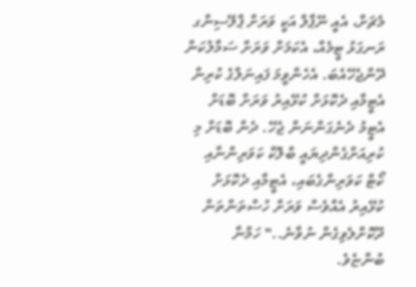މެޗަށް، އެއީ ނޭޕާލް އަކީ ވަރަށް ޕްލޭސިންގ ރަނގަޅު ޓީމެއް، އެކަމަށް ވަރަށް ސަމާލުކަން ދޭންޖެހޭއެބަ. އެހެންވީމަ ފައިނަލްގެ ކުރިން އެޓީމާއި ދެކޮޅަށް ކުޅޭއިރު ވަރަށް ބޮޑަށް އެޓީމު ދެނެގަންނަން ޖެހޭ. ދެން ބޮޑަށް މި ކުރިއަށްގެންދިޔައީ ބްލޮކް ކަވަރިންނާއި ކޯޓް ކަވަރިންގެބައި، އެޓީމާއި ދެކޮޅަށް ކުޅޭއިރު އެއްވެސް ވަރަށް ހުސްތަންތަން ދޫކޮށްލެވިގެން ނުވާނެ.." ހަމްނާ ބުންޏެވެ.